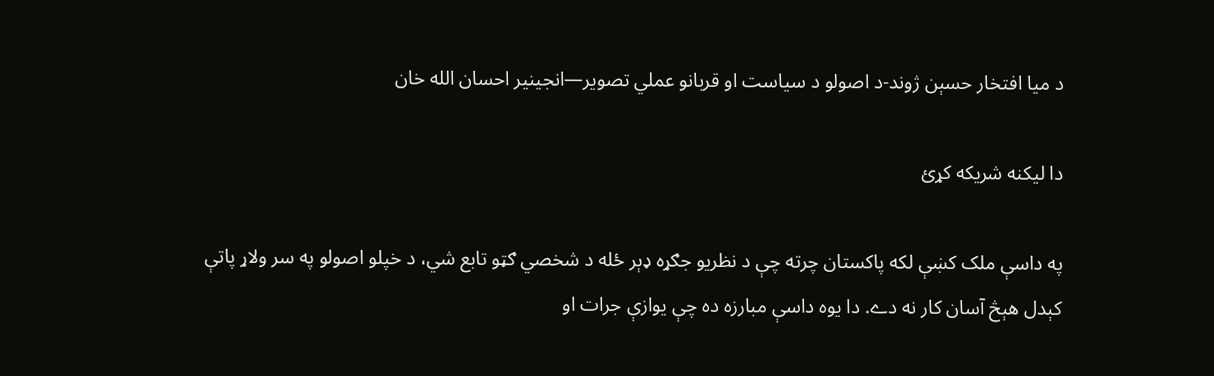د میا افتخار حسېن ژوند-د اصولو د سیاست او قربانو عملي تصوير—انجينير احسان الله خان

دا ليکنه شريکه کړئ

په داسې ملک کښې لکه پاکستان چرته چې د نظریو جګړه ډېر ځله د شخصي ګټو تابع شي، د خپلو اصولو په سر ولاړ پاتې کېدل هېڅ آسان کار نه دے. دا یوه داسې مبارزه ده چې یوازې جرات او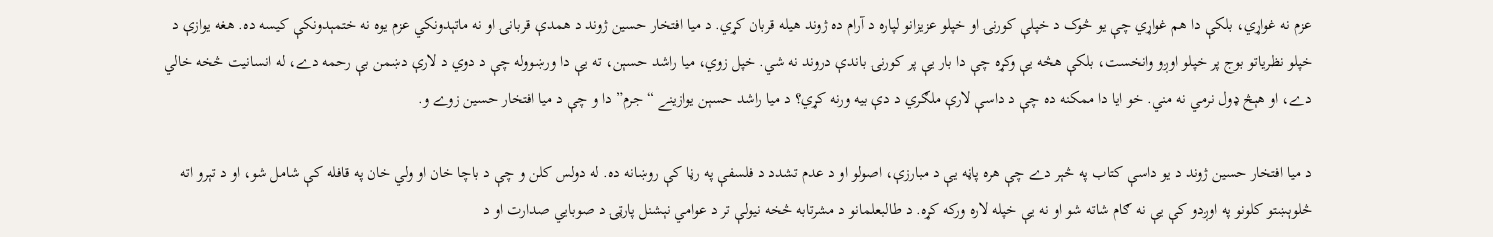عزم نه غواړي، بلکې دا هم غواړي چې یو څوک د خپلې کورنۍ او خپلو عزیزانو لپاره د آرام ده ژوند هیله قربان کړي. د میا افتخار حسین ژوند د همدې قربانۍ او نه ماتېدونکي عزم یوه نه ختمېدونکې کیسه ده. هغه یوازې د خپلو نظریاتو بوج پر خپلو اوږو وانخست، بلکې هڅه یې وکړه چې دا بار يې پر کورنۍ باندې دروند نه شي. خپل زوي، میا راشد حسېن، ته یې دا ورښووله چې د دوي د لارې دښمن بې رحمه دے، له انسانیت څخه خالي دے، او هېڅ ډول نرمي نه مني. خو ایا دا ممکنه ده چې د داسې لارې ملګري د دې بیه ورنه کړي؟ د میا راشد حسېن یوازینے “جرم” دا و چې د میا افتخار حسین زوے و.

د میا افتخار حسین ژوند د یو داسې کتاب په څېر دے چې هره پاڼه یې د مبارزې، اصولو او د عدم تشدد د فلسفې په رڼا کې روښانه ده. له دولس کلن و چې د باچا خان او ولي خان په قافله کې شامل شو، او د تېرو اته څلوېښتو کلونو په اوږدو کې یې نه ګام شاته شو او نه یې خپله لاره ورکه کړه. د طالبعلمانو د مشرتابه څخه نیولې تر د عوامي نېشنل پارټۍ د صوبایي صدارت او د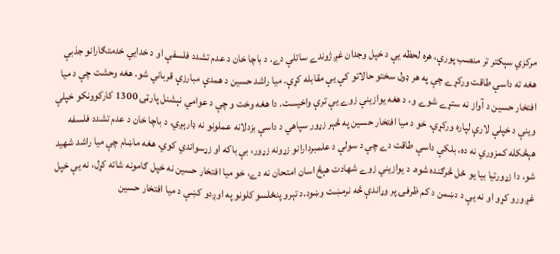مرکزي سېکتر تر منصب پورې، هره لحظه یې د خپل وجدان غږ ژوندے ساتلې دے. د باچا خان د عدم تشدد فلسفې او د خدایي خدمتګارانو جذبې هغه ته داسې طاقت ورکړے چې په هر ډول سختو حالاتو کې یې مقابله کړې. میا راشد حسین د همدې مبارزې قرباني شو. هغه وحشت چې د میا افتخار حسین د آواز نه ستړے شوے و، د هغه یوازینې زوے يې ترې واخیست. دا هغه وخت و چې د عوامي نېشنل پارټۍ 1300 کارکوونکو خپلې وینې د خپلې لارې لپاره ورکړې. خو د میا افتخار حسین په څېر زړور سپاهي د داسې بزدلانه عملونو نه ډارېږي. د باچا خان د عدم تشدد فلسفه هېڅکله کمزوري نه ده، بلکې داسې طاقت دے چې د سولې د علمبردارانو زړونه زړور، بې باکه او زړسواندي کوي. هغه ماښام چې میا راشد شهید شو، دا زړورتیا بیا یو ځل څرګنده شوه. د یوازيني زوے شهادت هېڅ اسان امتحان نه دے، خو میا افتخار حسین نه خپل ګامونه شاته کړل، نه یې خپل غږ ورو کړو او نه یې د دښمن د کم ظرفۍ پر وړاندې څه نرمښت وښود.د تېرو پنځلسو کلونو په اوږدو کښې د میا افتخار حسین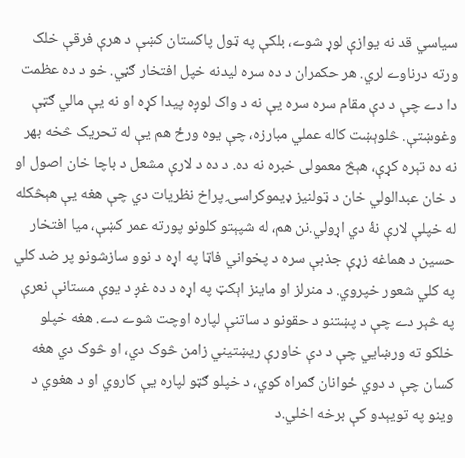سیاسي قد نه یوازې لوړ شوے، بلکې په ټول پاکستان کښې د هرې فرقې خلک ورته درناوے لري. هر حکمران د ده سره لیدنه خپل افتخار ګڼي. خو د ده عظمت دا دے چې د دې مقام سره سره یې نه د واک لوږه پیدا کړه او نه یې مالي ګټې وغوښتې. څلوېښت کاله عملي مبارزه، چې یوه ورځ هم یې له تحریک څخه بهر نه ده تېره کړې، هېڅ معمولی خبره نه ده. د ده د لارې مشعل د باچا خان اصول او د خان عبدالولي خان د ټولنیز ډیموکراسۍ پراخ نظریات دي چې هغه یې هېڅکله له خپلې لارې نۀ دي اړولي.نن هم، له شپېتو کلونو پورته عمر کښې، میا افتخار حسین د هماغه زړې جذبې سره د پخواني فاټا په اړه د نوو سازشونو پر ضد کلي په کلي شعور خپروي. د منرلز او ماینز اېکټ په اړه د ده غږ د یوې مستانې نعرې په څېر دے چې د پښتنو د حقونو د ساتنې لپاره اوچت شوے دے. هغه خپلو خلکو ته ورښايي چې د دې خاورې ریښتیني زامن څوک دي، او څوک دي هغه کسان چې د دوي ځوانان ګمراه کوي، د خپلو ګټو لپاره یې کاروي او د هغوي د وینو په تویېدو کې برخه اخلي.د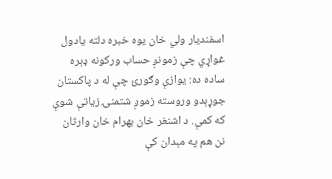اسفندیار ولي خان یوه خبره دلته یادول غواړي چې زمونږ حساب ورکونه ډېره ساده ده: یوازې وګورئ چې له د پاکستان جوړېدو وروسته زموږ شتمنۍ زیاتې شوې که کمې. د اشنغر خان بهرام خان وارثان نن هم په مېدان کې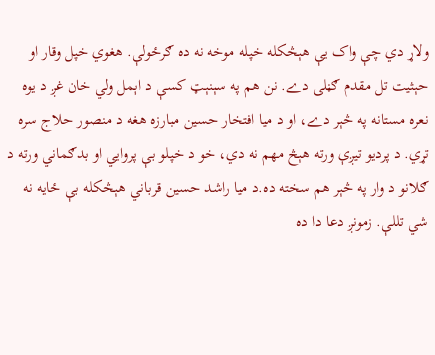ولاړ دي چې واک یې هېڅکله خپله موخه نه ده ګرځولې. هغوي خپل وقار او حېثیت تل مقدم ګڼلی دے. نن هم په سېنېټ کسې د اېمل ولي خان غږ د یوه نعره مستانه په څېر دے، او د میا افتخار حسین مبارزه هغه د منصور حلاج سره تړي. د پردیو تیږې ورته هېڅ مهم نه دي، خو د خپلو بې پروایي او بدګماني ورته د ګلانو د وار په څېر هم سخته ده.د میا راشد حسین قرباني هېڅکله بې ځایه نه شي تللې. زمونږ دعا دا ده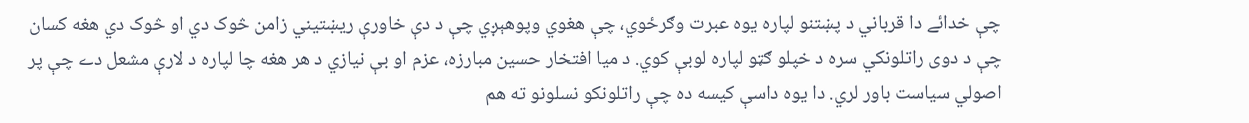چې خدائے دا قرباني د پښتنو لپاره یوه عبرت وګرځوي، چې هغوي وپوهېږي چې د دې خاورې ریښتیني زامن څوک دي او څوک دي هغه کسان چې د دوی راتلونکي سره د خپلو ګټو لپاره لوبې کوي. د میا افتخار حسین مبارزه، عزم او بې نیازي د هر هغه چا لپاره د لارې مشعل دے چې پر اصولي سیاست باور لري. دا یوه داسې کیسه ده چې راتلونکو نسلونو ته هم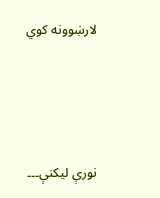لارښوونه کوي





نورې ليکنې۔۔۔